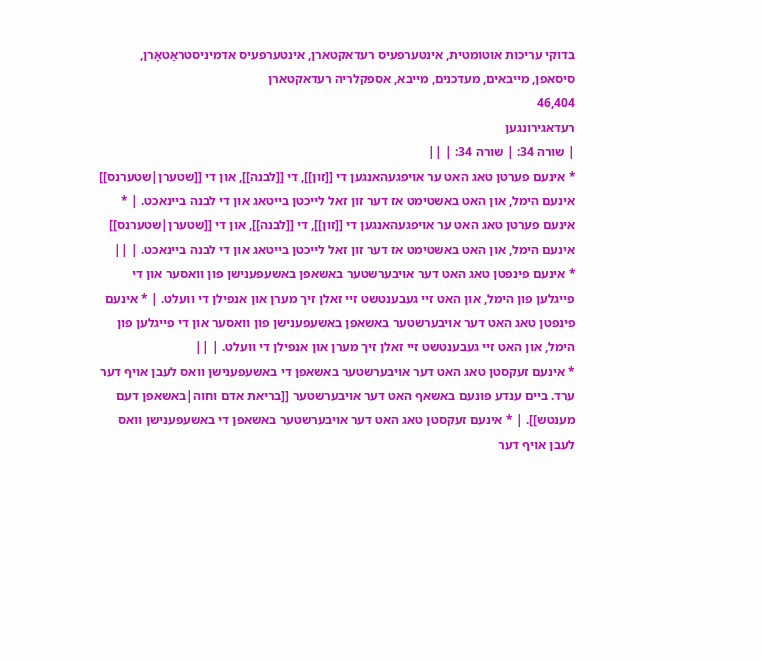בדוקי עריכות אוטומטית, אינטערפעיס רעדאקטארן, אינטערפעיס אדמיניסטראַטאָרן, סיסאפן, מייבאים, מעדכנים, מייבא, אספקלריה רעדאקטארן
46,404
רעדאגירונגען
| שורה 34: | שורה 34: | ||
* אינעם פערטן טאג האט ער אויפגעהאנגען די [[זון]], די [[לבנה]], און די [[שטערן|שטערנס]] אינעם הימל, און האט באשטימט אז דער זון זאל לייכטן בייטאג און די לבנה ביינאכט. | * אינעם פערטן טאג האט ער אויפגעהאנגען די [[זון]], די [[לבנה]], און די [[שטערן|שטערנס]] אינעם הימל, און האט באשטימט אז דער זון זאל לייכטן בייטאג און די לבנה ביינאכט. | ||
* אינעם פינפטן טאג האט דער אויבערשטער באשאפן באשעפענישן פון וואסער און די פייגלען פון הימל, און האט זיי געבענטשט זיי זאלן זיך מערן און אנפילן די וועלט. | * אינעם פינפטן טאג האט דער אויבערשטער באשאפן באשעפענישן פון וואסער און די פייגלען פון הימל, און האט זיי געבענטשט זיי זאלן זיך מערן און אנפילן די וועלט. | ||
* אינעם זעקסטן טאג האט דער אויבערשטער באשאפן די באשעפענישן וואס לעבן אויף דער ערד. ביים ענדע פונעם באשאף האט דער אויבערשטער [[בריאת אדם וחוה|באשאפן דעם מענטש]]. | * אינעם זעקסטן טאג האט דער אויבערשטער באשאפן די באשעפענישן וואס לעבן אויף דער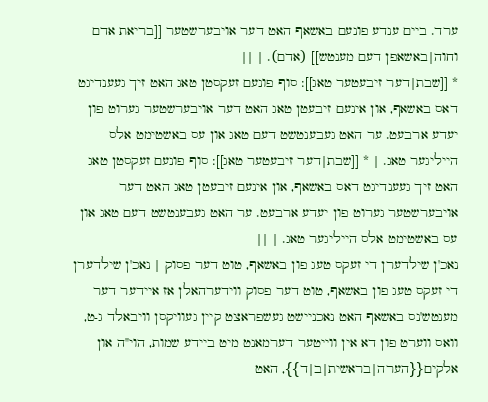ערד. ביים ענדע פונעם באשאף האט דער אויבערשטער [[בריאת אדם וחוה|באשאפן דעם מענטש]] (אדם). | ||
* [[שבת|דער זיבעטער טאג]]: סוף פונעם זעקסטן טאג האט זיך געענדיגט דאס באשאף, און אינעם זיבעטן טאג האט דער אויבערשטער גערוט פון יעדע ארבעט. ער האט געבענטשט דעם טאג און עס באשטימט אלס הייליגער טאג. | * [[שבת|דער זיבעטער טאג]]: סוף פונעם זעקסטן טאג האט זיך געענדיגט דאס באשאף, און אינעם זיבעטן טאג האט דער אויבערשטער גערוט פון יעדע ארבעט. ער האט געבענטשט דעם טאג און עס באשטימט אלס הייליגער טאג. | ||
נאכ'ן שילדערן די זעקס טעג פון באשאף, טוט דער פסוק | נאכ'ן שילדערן די זעקס טעג פון באשאף, טוט דער פסוק ווידערהאלן אז איידער דער מענטש'נס באשאף האט נאכניישט געשפראצט קיין געוויקסן וויבאלד ג-ט, וואס ווערט פון דא אין ווייטער דערמאנט מיט ביידע שמות, הוי"ה און אלקים{{הערה|בראשית|ב|ד}}, האט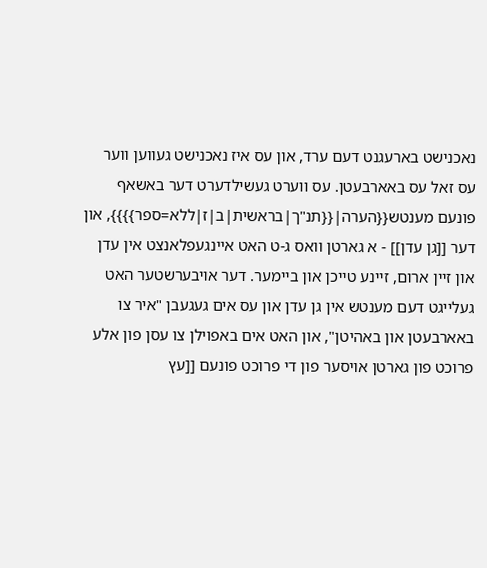נאכנישט בארעגנט דעם ערד, און עס איז נאכנישט געווען ווער עס זאל עס באארבעטן. עס ווערט געשילדערט דער באשאף פונעם מענטש{{הערה|{{תנ"ך|בראשית|ב|ז|ללא=ספר}}}}, און דער [[גן עדן]] - א גארטן וואס ג-ט האט איינגעפלאנצט אין עדן און זיין ארום, זיינע טייכן און ביימער. דער אויבערשטער האט געלייגט דעם מענטש אין גן עדן און עס אים געגעבן "איר צו באארבעטן און באהיטן", און האט אים באפוילן צו עסן פון אלע פרוכט פון גארטן אויסער פון די פרוכט פונעם [[עץ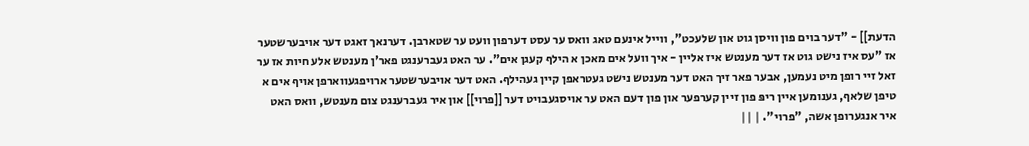הדעת]] - "דער בוים פון וויסן גוט און שלעכט", ווייל אינעם טאג וואס ער עסט דערפון וועט ער שטארבן. דערנאך זאגט דער אויבערשטער אז "עס איז נישט גוט אז דער מענטש איז אליין - איך וועל אים מאכן א הילף קעגן אים". ער האט געברענגט פאר'ן מענטש אלע חיות אז ער זאל זיי רופן מיט נעמען, אבער פאר זיך האט דער מענטש נישט געטראפן קיין געהילף. האט דער אויבערשטער ארויפגעווארפן אויף אים א טיפן שלאף, גענומען איין ריפּ פון זיין קערפער און פון דעם האט ער אויסגעבויט דער [[פרוי]] און איר געברענגט צום מענטש, וואס האט איר אנגערופן אשה, "פרוי". | ||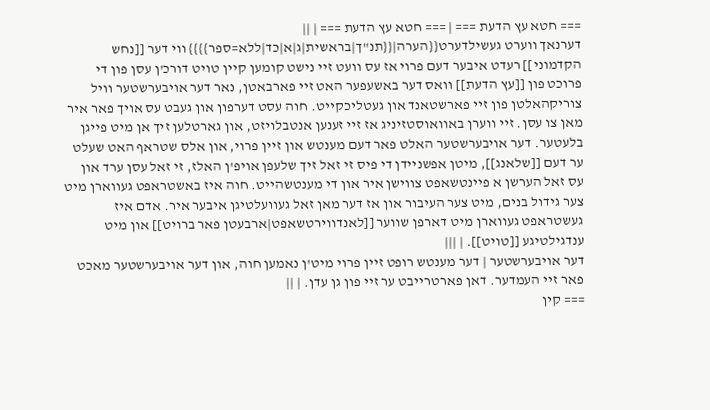=== חטא עץ הדעת === | === חטא עץ הדעת === | ||
דערנאך ווערט געשילדערט{{הערה|{{תנ"ך|בראשית|ג|א|כד|ללא=ספר}}}} ווי דער [[נחש הקדמוני]] רעדט איבער דעם פרוי אז עס וועט זיי נישט קומען קיין טויט דורכ'ן עסן פון די פרוכט פון [[עץ הדעת]] וואס דער באשעפער האט זיי פארבאטן, נאר דער אויבערשטער וויל צוריקהאלטן פון זיי פארשטאנד און געטליכקייט. חוה עסט דערפון און געבט עס אויך פאר איר מאן צו עסן. זיי ווערן באוואוסטזיניג אז זיי זענען אנטבלויזט, און גארטלען זיך אן מיט פייגן בלעטער. דער אויבערשטער האלט פאר דעם מענטש און זיין פרוי, און אלס שטראף האט שעלט ער דעם [[שלאנג]], מיטן אפשניידן די פיס זי זאל זיך שלעפן אויפ'ן האלז, זי זאל עסן ערד און עס זאל הערשן א פיינטשאפט צווישן איר און די מענטשהייט. חוה איז באשטראפט געווארן מיט צער גידול בנים, מיט צער העיבור און אז דער מאן זאל געוועלטיגן איבער איר. אדם איז געשטראפט געווארן מיט דארפן שווער [[לאנדווירטשאפט|ארבעטן פאר ברויט]] און מיט ענדגילטיגע [[טויט]]. | |||
דער אויבערשטער | דער מענטש רופט זיין פרוי מיט'ן נאמען חוה, און דער אויבערשטער מאכט פאר זיי העמדער. דאן פארטרייבט ער זיי פון גן עדן. | ||
=== קין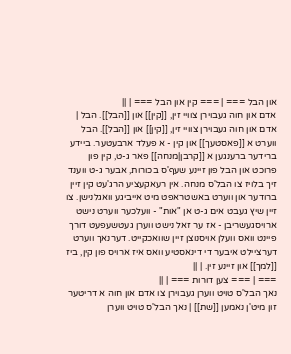און הבל === | === קין און הבל === | ||
אדם און חוה געבוירן צוויי זין, [[קין]] און [[הבל]]. הבל | אדם און חוה געבוירן צוויי זין, [[קין]] און [[הבל]]. הבל ווערט א [[פאסטעך]] און קין - א פעלד ארבעטער. ביידע ברידער ברענגען א [[קרבן|מנחה]] פאר ג-ט, קין פון פרוכט און הבל פון זיינע שעף'ס בכורות, אבער ג-ט ווענד זיך בלויז צו הבל'ס מנחה. אין רעאקעציע הרג'עט קין זיין ברודער און ווערט באשטראפט מיט אייביגע וואגלנישן. צו זיין שיץ געבט אים ג-ט אן "אות" - וועלכער ווערט נישט ארויסגעשריבן - אז ער זאל נישט ווערן געטשעפעט דורך פיינט וואס וועלן אויסנוצן זיין שוואכקייט. דערנאך ווערט דערציילט איבער די דינאסטיע וואס איז ארויס פון קין, ביז [[למך]] און זיינע זין. | ||
=== | === צען דורות === | ||
נאך הבל'ס טויט ווערן געבוירן צו אדם און חוה א דריטער זון מיט'ן נאמען [[שת]] | נאך הבל'ס טויט ווערן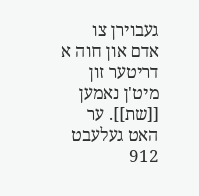געבוירן צו אדם און חוה א דריטער זון מיט'ן נאמען [[שת]]. ער האט געלעבט 912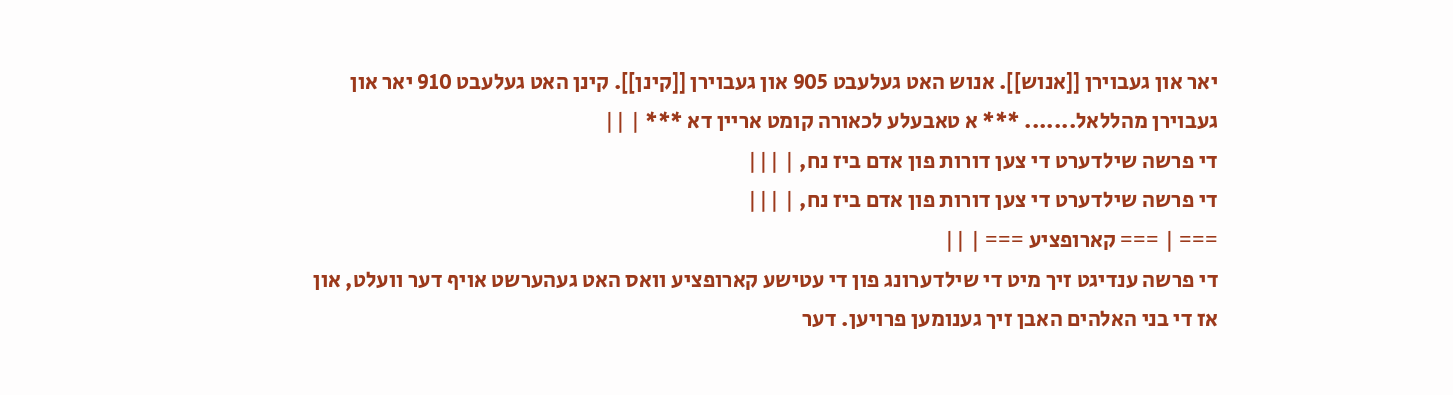יאר און געבוירן [[אנוש]]. אנוש האט געלעבט 905 און געבוירן [[קינן]]. קינן האט געלעבט 910 יאר און געבוירן מהללאל....... *** א טאבעלע לכאורה קומט אריין דא *** | ||
די פרשה שילדערט די צען דורות פון אדם ביז נח, | |||
די פרשה שילדערט די צען דורות פון אדם ביז נח, | |||
=== | === קארופציע === | ||
די פרשה ענדיגט זיך מיט די שילדערונג פון די עטישע קארופציע וואס האט געהערשט אויף דער וועלט, און אז די בני האלהים האבן זיך גענומען פרויען. דער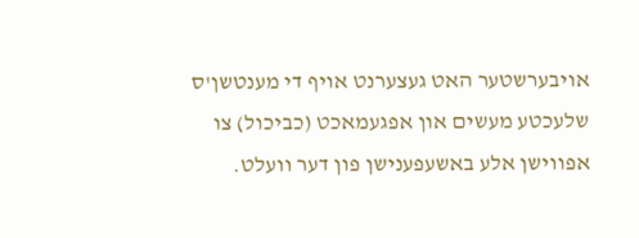אויבערשטער האט געצערנט אויף די מענטשן'ס שלעכטע מעשים און אפגעמאכט (כביכול) צו אפווישן אלע באשעפענישן פון דער וועלט.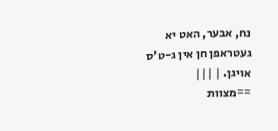נח, אבער, האט יא געטראפן חן אין ג-ט'ס אויגן. | |||
==מצוות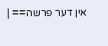אין דער פרשה== |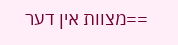==מצוות אין דער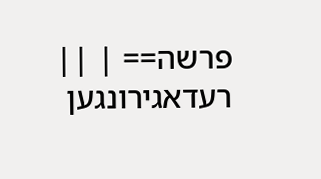פרשה== | ||
רעדאגירונגען